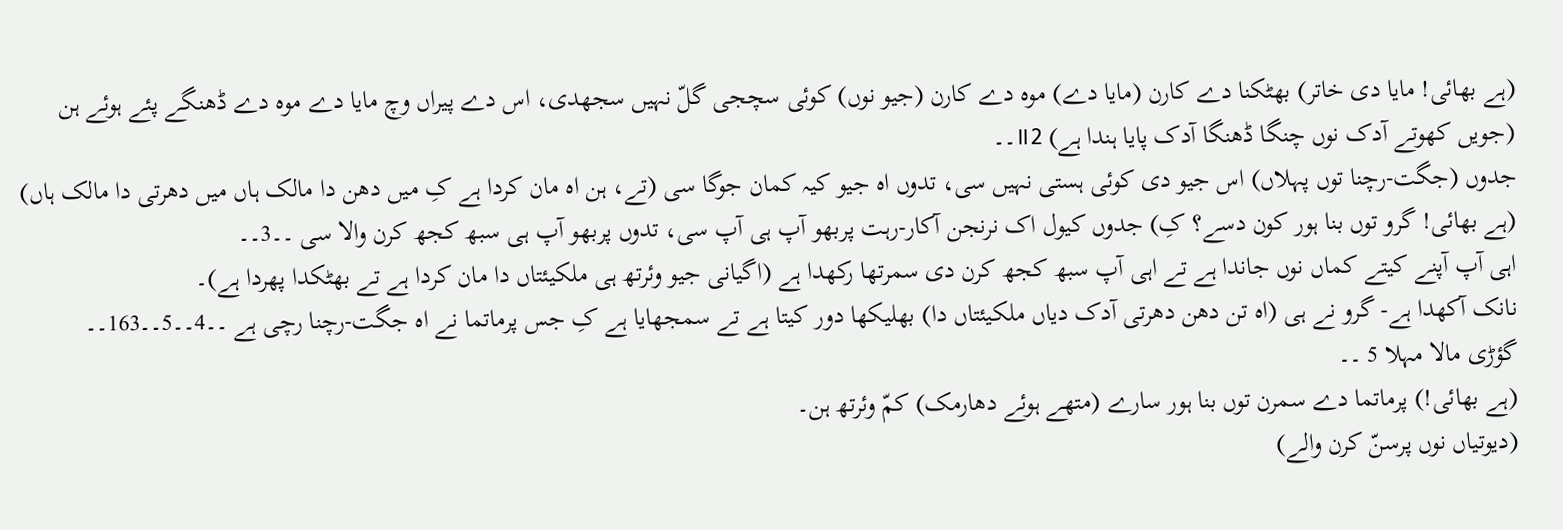(ہے بھائی! مایا دی خاتر) بھٹکنا دے کارن (مایا دے) موہ دے کارن (جیو نوں) کوئی سچجی گلّ نہیں سجھدی، اس دے پیراں وچ مایا دے موہ دے ڈھنگے پئے ہوئے ہن (جویں کھوتے آدک نوں چنگا ڈھنگا آدک پایا ہندا ہے) ॥2۔۔
جدوں (جگت-رچنا توں پہلاں) اس جیو دی کوئی ہستی نہیں سی، تدوں اہ جیو کیہ کمان جوگا سی (تے، ہن اہ مان کردا ہے کِ میں دھن دا مالک ہاں میں دھرتی دا مالک ہاں)
(ہے بھائی! گرو توں بنا ہور کون دسے؟ کِ) جدوں کیول اک نرنجن آکار-رہت پربھو آپ ہی آپ سی، تدوں پربھو آپ ہی سبھ کجھ کرن والا سی ۔۔3۔۔
اہی آپ آپنے کیتے کماں نوں جاندا ہے تے اہی آپ سبھ کجھ کرن دی سمرتھا رکھدا ہے (اگیانی جیو وئرتھ ہی ملکیئتاں دا مان کردا ہے تے بھٹکدا پھردا ہے)۔
نانک آکھدا ہے- گرو نے ہی (اہ تن دھن دھرتی آدک دیاں ملکیئتاں دا) بھلیکھا دور کیتا ہے تے سمجھایا ہے کِ جس پرماتما نے اہ جگت-رچنا رچی ہے ۔۔4۔۔5۔۔163۔۔
گؤڑی مالا مہلا 5 ۔۔
(ہے بھائی!) پرماتما دے سمرن توں بنا ہور سارے (متھے ہوئے دھارمک) کمّ وئرتھ ہن۔
(دیوتیاں نوں پرسنّ کرن والے)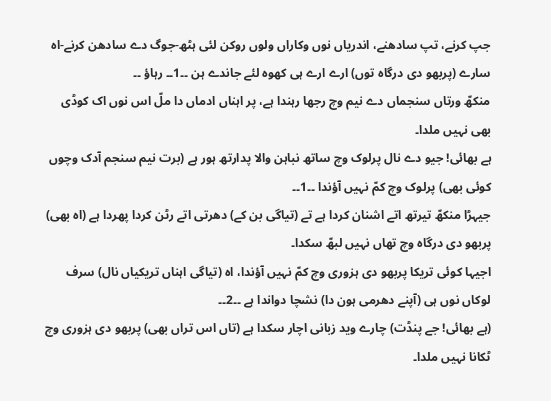جپ کرنے، تپ سادھنے، اندریاں نوں وکاراں ولوں روکن لئی ہٹھ-جوگ دے سادھن کرنے-اہ سارے (پربھو دی درگاہ توں) ارے ارے ہی کھوہ لئے جاندے ہن ۔۔1۔۔ رہاؤ ۔۔
منکھّ ورتاں سنجماں دے نیم وچ رجھا رہندا ہے، پر اہناں ادماں دا ملّ اس نوں اک کوڈی بھی نہیں ملدا۔
ہے بھائی! جیو دے نال پرلوک وچ ساتھ نباہن والا پدارتھ ہور ہے (برت نیم سنجم آدک وچوں کوئی بھی) پرلوک وچ کمّ نہیں آؤندا ۔۔1۔۔
جیہڑا منکھّ تیرتھ اتے اشنان کردا ہے تے (تیاگی بن کے) دھرتی اتے رٹن کردا پھردا ہے (اہ بھی) پربھو دی درگاہ وچ تھاں نہیں لبھّ سکدا۔
اجیہا کوئی تریکا پربھو دی ہزوری وچ کمّ نہیں آؤندا، اہ (تیاگی اہناں تریکیاں نال) سرف لوکاں نوں ہی (آپنے دھرمی ہون دا) نشچا دواندا ہے ۔۔2۔۔
(ہے بھائی! جے پنڈت) چارے وید زبانی اچار سکدا ہے (تاں اس تراں بھی) پربھو دی ہزوری وچ ٹکانا نہیں ملدا۔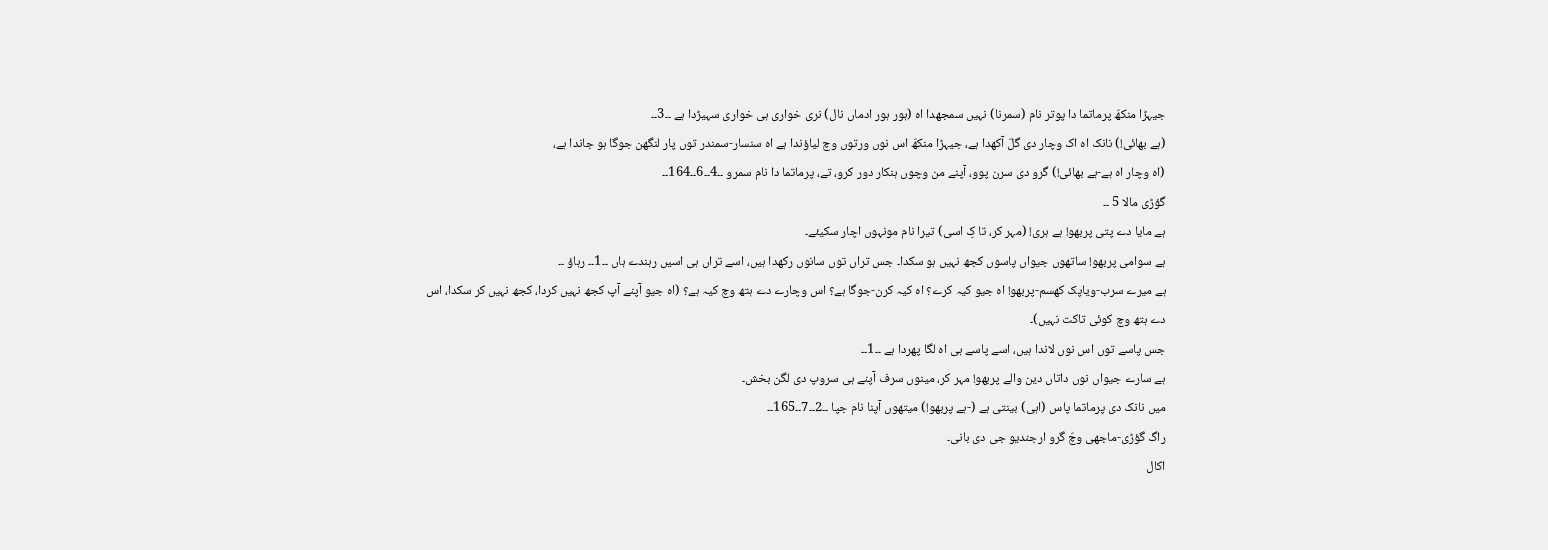جیہڑا منکھّ پرماتما دا پوتر نام (سمرنا) نہیں سمجھدا اہ (ہور ہور ادماں نال) نری خواری ہی خواری سہیڑدا ہے ۔۔3۔۔
(ہے بھائی!) نانک اہ اک وچار دی گلّ آکھدا ہے، جیہڑا منکھّ اس نوں ورتوں وچ لیاؤندا ہے اہ سنسار-سمندر توں پار لنگھن جوگا ہو جاندا ہے،
(اہ وچار اہ ہے-ہے بھائی!) گرو دی سرن پوو، آپنے من وچوں ہنکار دور کرو، تے، پرماتما دا نام سمرو ۔۔4۔۔6۔۔164۔۔
گؤڑی مالا 5 ۔۔
ہے مایا دے پتی پربھو! ہے ہری! (مہر کر، تا کِ اسی) تیرا نام مونہوں اچار سکیئے۔
ہے سوامی پربھو! ساتھوں جیواں پاسوں کجھ نہیں ہو سکدا۔ جس تراں توں سانوں رکھدا ہیں، اسے تراں ہی اسیں رہندے ہاں ۔۔1۔۔ رہاؤ ۔۔
ہے میرے سرب-ویاپک کھسم-پربھو! اہ جیو کیہ کرے؟ اہ کیہ کرن-جوگا ہے؟ اس وچارے دے ہتھ وچ کیہ ہے؟ (اہ جیو آپنے آپ کجھ نہیں کردا، کجھ نہیں کر سکدا، اس دے ہتھ وچ کوئی تاکت نہیں)۔
جس پاسے توں اس نوں لاندا ہیں، اسے پاسے ہی اہ لگا پھردا ہے ۔۔1۔۔
ہے سارے جیواں نوں داتاں دین والے پربھو! مہر کر، مینوں سرف آپنے ہی سروپ دی لگن بخش۔
میں نانک دی پرماتما پاس (اہی) بینتی ہے (-ہے پربھو!) میتھوں آپنا نام جپا ۔۔2۔۔7۔۔165۔۔
راگ گؤڑی-ماجھی وچّ گرو ارجندیو جی دی بانی۔
اکال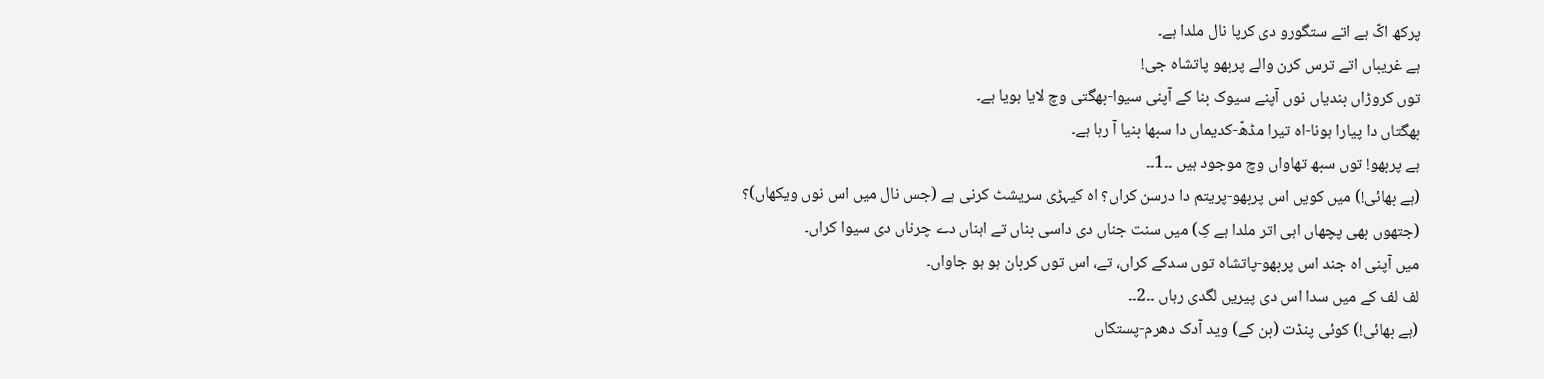پرکھ اکّ ہے اتے ستگورو دی کرپا نال ملدا ہے۔
ہے غریباں اتے ترس کرن والے پربھو پاتشاہ جی!
توں کروڑاں بندیاں نوں آپنے سیوک بنا کے آپنی سیوا-بھگتی وچ لایا ہویا ہے۔
بھگتاں دا پیارا ہونا-اہ تیرا مڈھّ-کدیماں دا سبھا بنیا آ رہا ہے۔
ہے پربھو! توں سبھ تھاواں وچ موجود ہیں ۔۔1۔۔
(ہے بھائی!) میں کویں اس پربھو-پریتم دا درسن کراں؟ اہ کیہڑی سریشٹ کرنی ہے (جس نال میں اس نوں ویکھاں)؟
(جتھوں بھی پچھاں اہی اتر ملدا ہے کِ) میں سنت جناں دی داسی بناں تے اہناں دے چرناں دی سیوا کراں۔
میں آپنی اہ جند اس پربھو-پاتشاہ توں سدکے کراں، تے، اس توں کربان ہو ہو جاواں۔
لف لف کے میں سدا اس دی پیریں لگدی رہاں ۔۔2۔۔
(ہے بھائی!) کوئی پنڈت (بن کے) وید آدک دھرم-پستکاں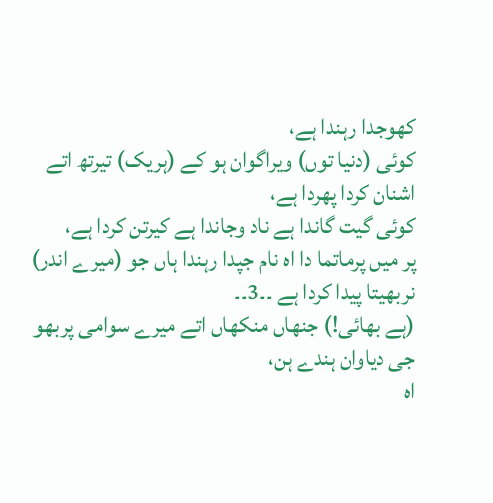کھوجدا رہندا ہے،
کوئی (دنیا توں) ویراگوان ہو کے (ہریک) تیرتھ اتے اشنان کردا پھردا ہے،
کوئی گیت گاندا ہے ناد وجاندا ہے کیرتن کردا ہے،
پر میں پرماتما دا اہ نام جپدا رہندا ہاں جو (میرے اندر) نربھیتا پیدا کردا ہے ۔۔3۔۔
(ہے بھائی!) جنھاں منکھاں اتے میرے سوامی پربھو جی دیاوان ہندے ہن،
اہ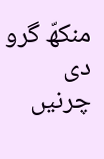منکھّ گرو دی چرنیں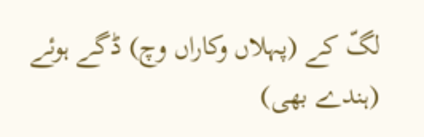لگّ کے (پہلاں وکاراں وچ) ڈگے ہوئے (ہندے بھی)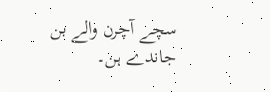سچے آچرن والے بن جاندے ہن۔